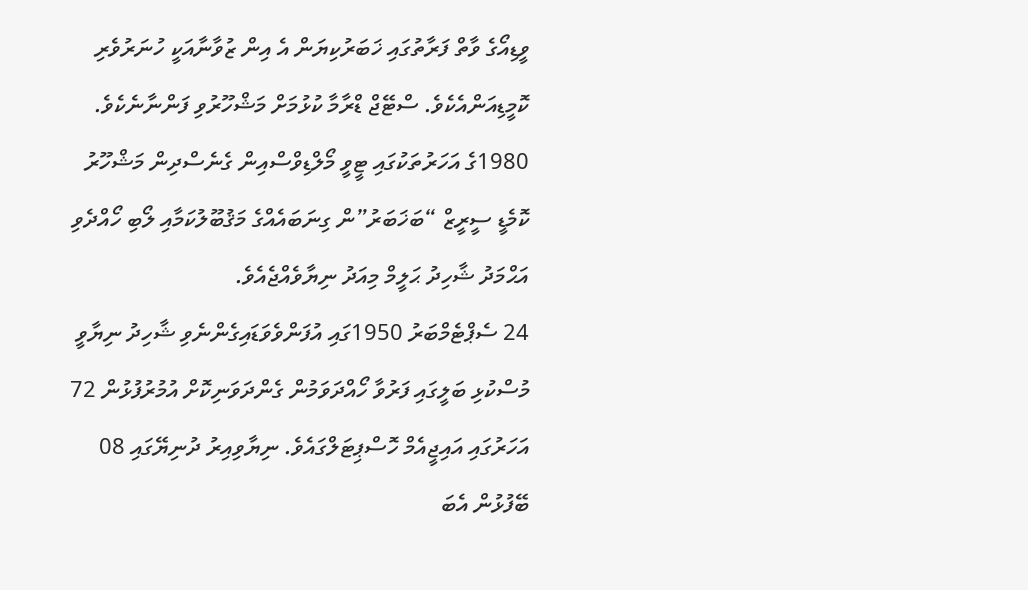ވީޑިއޯގެ ވާތް ފަރާތުގައި ޚަބަރުކިޔަން އެ އިން ޒުވާނާއަކީ ހުނަރުވެރި ކޮމީޑިއަންއެކެވެ. ސްޓޭޖް ޑްރާމާ ކުޅުމަށް މަޝްހޫރުވި ފަންނާނެކެވެ. 1980ގެ އަހަރުތަކުގައި ޓީވީ މޯލްޑިވްސްއިން ގެނެސްދިން މަޝްހޫރު ކޮމެޑީ ސީރީޒް “ބަޚަބަރު”ން ގިނަބައެއްގެ މަޤުބޫލުކަމާއި ލޯބި ހޯއްދެވި އަޙްމަދު ޝާހިދު ޙަލީމް މިއަދު ނިޔާވެއްޖެއެވެ.
24 ސެޕްޓެމްބަރު 1950ގައި އުފަންވެވަޑައިގެންނެވި ޝާހިދު ނިޔާވީ މުސްކުޅި ބަލީގައި ފަރުވާ ހޯއްދަވަމުން ގެންދަވަނިކޮށް އުމުރުފުޅުން 72 އަހަރުގައި އައިޖީއެމް ހޮސްޕިޓަލްގައެވެ. ނިޔާވިއިރު ދުނިޔޭގައި 08 ބޭފުޅުން އެބަ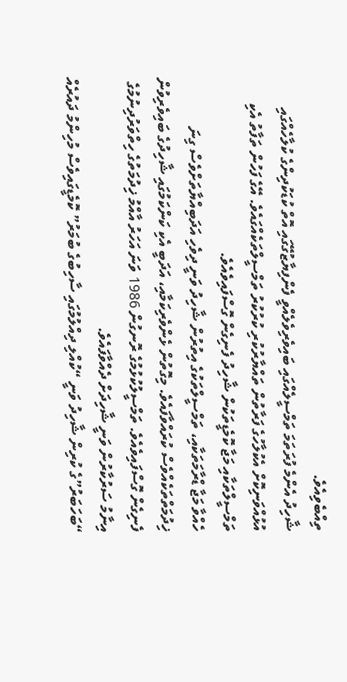ތިއްބެވިއެވެ.
ޝާހިދު އެންމެ ފުރަތަމަ ތަމްސީލެއްގައި ބައިވެރިވެލެއްވީ ފެންފިޔާޒުގޭގައި އޮތް ކުޑަކުދިންގެ ކުލާހެއްގައި އުޅުއްވަނިކޮށް އެކުލާހުގެ ފަރާތުން ތައްޔާރުކުރި ކުރުކުރު ތަމްސީލްތަކެއްގައެވެ. އޭގެ ފަހުން ތަފާތު އެކި ތަމްސީލްތަކާއި މަޖާ ކޮމެޑީތަކުން ޝާހިދު ފެނިގެން ގޮސްފައިވެއެވެ.
ހެއްވާ މަޖާ ޑްރާމަތަކާއި، ތަމްސީލްތަކުގެ އިތުރުން ޝާހިދު ވަނީ ދިވެހި އަދަބިއްޔާތަށްވެސް ގިނަ ޚިދުމަތްތަކެއްވެސް ކުރައްވާފައެވެ. މިގޮތުން ޅެންވެރިކަމާއި، އަދަބީ އެކި ކަންކަމުގައި ޝާހިދުގެ ބައިވެރިވުން ފެނިގެން ގޮސްފައިވެއެވެ. ތަމްސީލުކުޅުމުގެ ރޮނގުން 1986 ވަނަ އަހަރު އާއްމު ޚިދުމަތުގެ ހިތްވަރުދިނުމުގެ އިނާމު ސަރުކާރުން ވަނީ ޝާހިދަށް ދެއްވާފައެވެ.
“ބަހަބަރު”ގެ ކުރިން ޝާހިދު ވަނީ “ކުއްލި ދިއްލުމުގައި ސާހިބުގެ ބުމަރު” ކޮމެޑީގައިވެސް މުހިންމު ދައުރެއް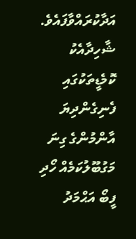އަދާކުރައްވާފައެވެ. ޝާހިދާއެކު ކޮމެޑީތަކުގައި ފެނިގެންދިޔަ އާންމުންގެ ގިނަ މަގުބޫލުކަމެއް ހޯދި ފީބޯ އަޙްމަދު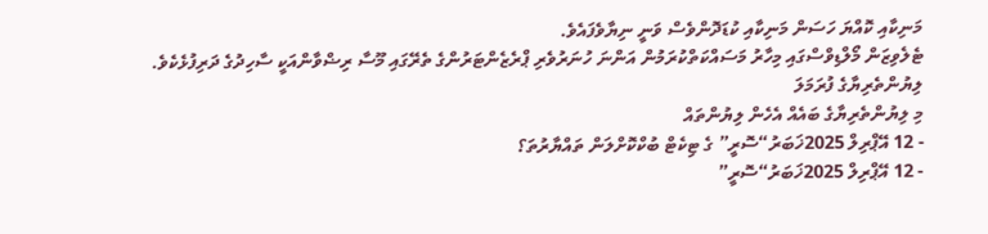މަނިކާއި ކޮއްޔަ ހަސަން މަނިކާއި ކުޑަދޮންވެސް ވަނީ ނިޔާވެފައެވެ.
ޓެލެވިޒަން މޯލްޑިވްސްގައި މިހާރު މަސައްކަތްކުރަމުން އަންނަ ހުނަރުވެރި ޕްރެޒެންޓަރުންގެ ތެރޭގައި މޫސާ ރިޟްވާންއަކީ ސާހިދުގެ ދަރިފުޅެކެވެ.
ލިޔުންތެރިޔާގެ ފުރަމަލަ
މި ލިޔުންތެރިޔާގެ ބައެއް އެހެން ލިޔުންތައް
- 12 އޭޕްރިލް 2025ޚަބަރު“ސޮރީ” ގެ ޓިކެޓް ބުކްކޮށްލަން ތައްޔާރުތަ؟
- 12 އޭޕްރިލް 2025ޚަބަރު“ސޮރީ”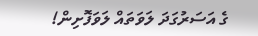ގެ އަސަރުގަދަ ލަވަތައް ލަވަފޮށިން!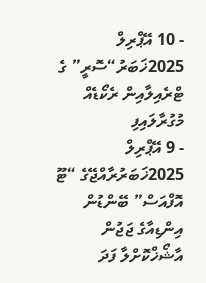- 10 އޭޕްރިލް 2025ޚަބަރު“ސޮރީ” ގެ ޓްރެއިލާއިން ރެކޯޑެއް މުގުރާލައިފި
- 9 އޭޕްރިލް 2025ޚަބަރުރާއްޖޭގެ “ޓޫ އޮފްއަސް” ބޭންޑުން އިންޑިއާގެ ޖަޖުން އާޝޯޚްކޮށްލާ ފަދަ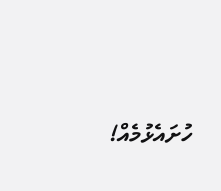ހުށައެޅުމެއް!